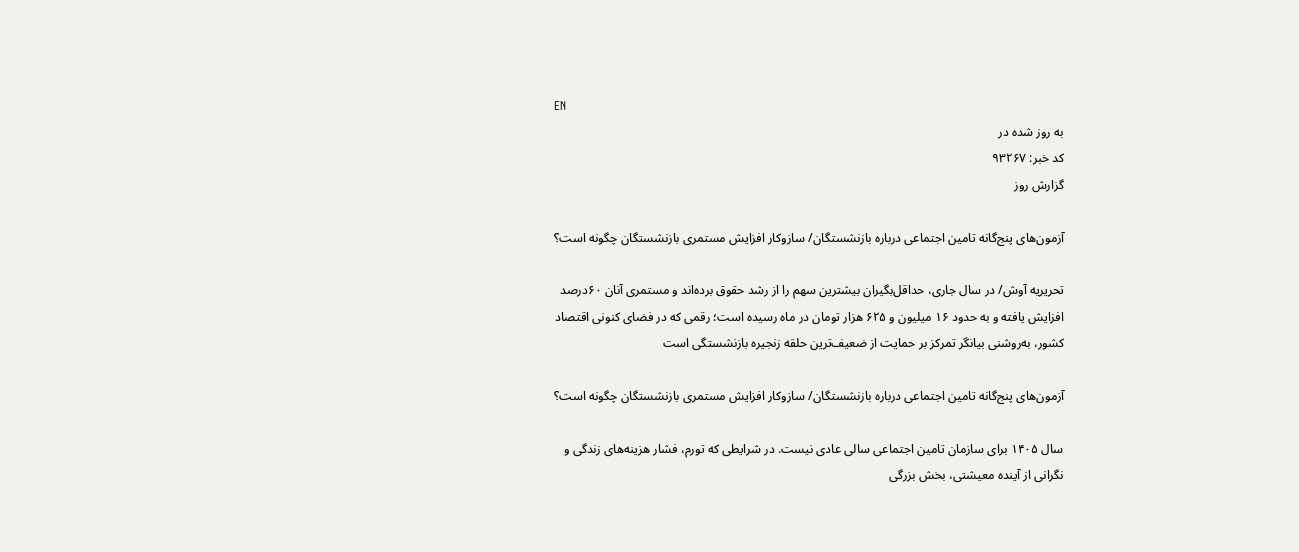EN
به روز شده در
کد خبر: ۹۳۲۶۷
گزارش روز

آزمون‌های پنج‌گانه تامین اجتماعی درباره بازنشستگان/ سازوکار افزایش مستمری بازنشستگان چگونه است؟

تحریریه آوش/ در سال جاری، حداقل‌بگیران بیشترین سهم را از رشد حقوق برده‌اند و مستمری آنان ۶۰درصد افزایش یافته و به حدود ۱۶ میلیون و ۶۲۵ هزار تومان در ماه رسیده است؛ رقمی که در فضای کنونی اقتصاد کشور، به‌روشنی بیانگر تمرکز بر حمایت از ضعیف‌ترین حلقه زنجیره بازنشستگی است

آزمون‌های پنج‌گانه تامین اجتماعی درباره بازنشستگان/ سازوکار افزایش مستمری بازنشستگان چگونه است؟

سال ۱۴۰۵ برای سازمان تامین اجتماعی سالی عادی نیست. در شرایطی که تورم، فشار هزینه‌های زندگی و نگرانی از آینده معیشتی، بخش بزرگی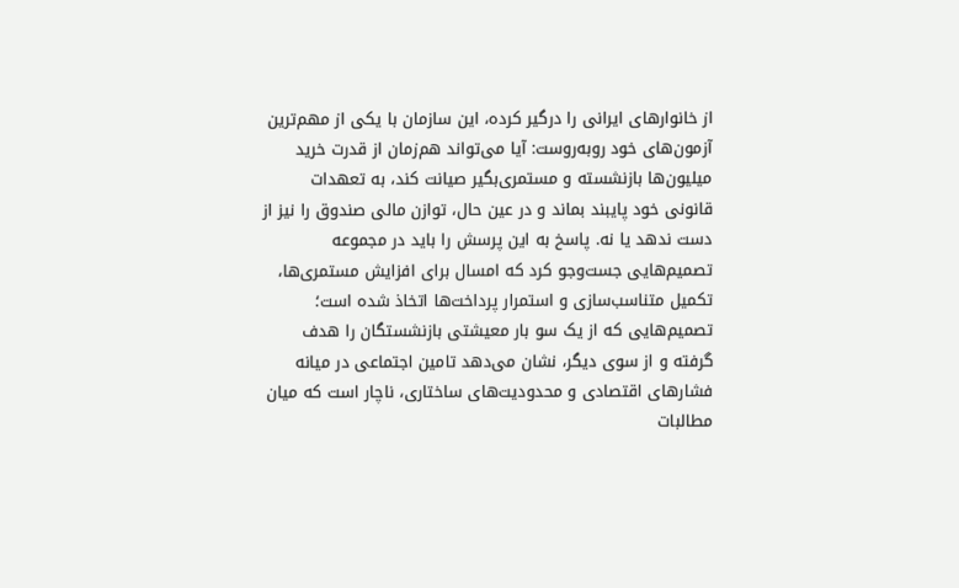از خانوارهای ایرانی را درگیر کرده، این سازمان با یکی از مهم‌ترین آزمون‌های خود روبه‌روست: آیا می‌تواند هم‌زمان از قدرت خرید میلیون‌ها بازنشسته و مستمری‌بگیر صیانت کند، به تعهدات قانونی خود پایبند بماند و در عین حال، توازن مالی صندوق را نیز از دست ندهد یا نه. پاسخ به این پرسش را باید در مجموعه تصمیم‌هایی جست‌وجو کرد که امسال برای افزایش مستمری‌ها، تکمیل متناسب‌سازی و استمرار پرداخت‌ها اتخاذ شده است؛ تصمیم‌هایی که از یک سو بار معیشتی بازنشستگان را هدف گرفته و از سوی دیگر، نشان می‌دهد تامین اجتماعی در میانه فشارهای اقتصادی و محدودیت‌های ساختاری، ناچار است که میان مطالبات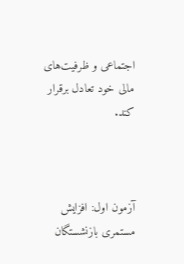اجتماعی و ظرفیت‌های مالی خود تعادل برقرار کند.



آزمون اول: افزایش مستمری بازنشستگان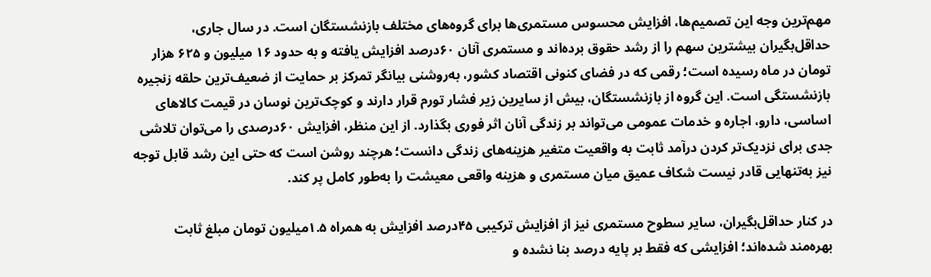مهم‌ترین وجه این تصمیم‌ها، افزایش محسوس مستمری‌ها برای گروه‌های مختلف بازنشستگان است. در سال جاری، حداقل‌بگیران بیشترین سهم را از رشد حقوق برده‌اند و مستمری آنان ۶۰درصد افزایش یافته و به حدود ۱۶ میلیون و ۶۲۵ هزار تومان در ماه رسیده است؛ رقمی که در فضای کنونی اقتصاد کشور، به‌روشنی بیانگر تمرکز بر حمایت از ضعیف‌ترین حلقه زنجیره بازنشستگی است. این گروه از بازنشستگان، بیش از سایرین زیر فشار تورم قرار دارند و کوچک‌ترین نوسان در قیمت کالاهای اساسی، دارو، اجاره و خدمات عمومی می‌تواند بر زندگی آنان اثر فوری بگذارد. از این منظر، افزایش ۶۰درصدی را می‌توان تلاشی جدی برای نزدیک‌تر کردن درآمد ثابت به واقعیت متغیر هزینه‌های زندگی دانست؛ هرچند روشن است که حتی این رشد قابل توجه نیز به‌تنهایی قادر نیست شکاف عمیق میان مستمری و هزینه واقعی معیشت را به‌طور کامل پر کند.

در کنار حداقل‌بگیران، سایر سطوح مستمری نیز از افزایش ترکیبی ۴۵درصد افزایش به همراه ۱.۵میلیون تومان مبلغ ثابت بهره‌مند شده‌اند؛ افزایشی که فقط بر پایه درصد بنا نشده و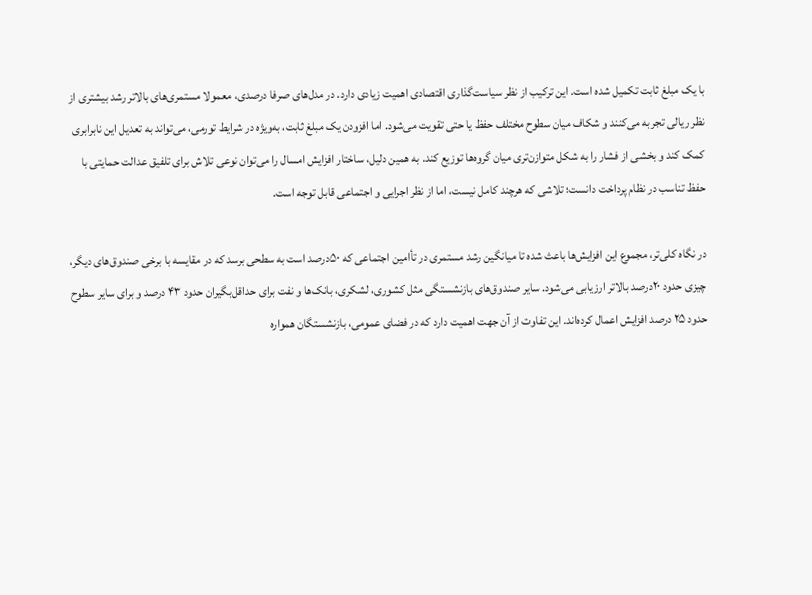با یک مبلغ ثابت تکمیل شده است. این ترکیب از نظر سیاست‌گذاری اقتصادی اهمیت زیادی دارد. در مدل‌های صرفا درصدی، معمولا مستمری‌های بالاتر رشد بیشتری از نظر ریالی تجربه می‌کنند و شکاف میان سطوح مختلف حفظ یا حتی تقویت می‌شود. اما افزودن یک مبلغ ثابت، به‌ویژه در شرایط تورمی، می‌تواند به تعدیل این نابرابری کمک کند و بخشی از فشار را به شکل متوازن‌تری میان گروه‌ها توزیع کند. به همین دلیل، ساختار افزایش امسال را می‌توان نوعی تلاش برای تلفیق عدالت حمایتی با حفظ تناسب در نظام پرداخت دانست؛ تلاشی که هرچند کامل نیست، اما از نظر اجرایی و اجتماعی قابل توجه است.

در نگاه کلی‌تر، مجموع این افزایش‌ها باعث شده تا میانگین رشد مستمری در تأامین اجتماعی که ۵۰درصد است به سطحی برسد که در مقایسه با برخی صندوق‌های دیگر، چیزی حدود ۲۰درصد بالاتر ارزیابی می‌شود. سایر صندوق‌های بازنشستگی مثل کشوری، لشکری، بانک‌ها و نفت برای حداقل‌بگیران حدود ۴۳ درصد و برای سایر سطوح حدود ۲۵ درصد افزایش اعمال کرده‌اند. این تفاوت از آن جهت اهمیت دارد که در فضای عمومی، بازنشستگان همواره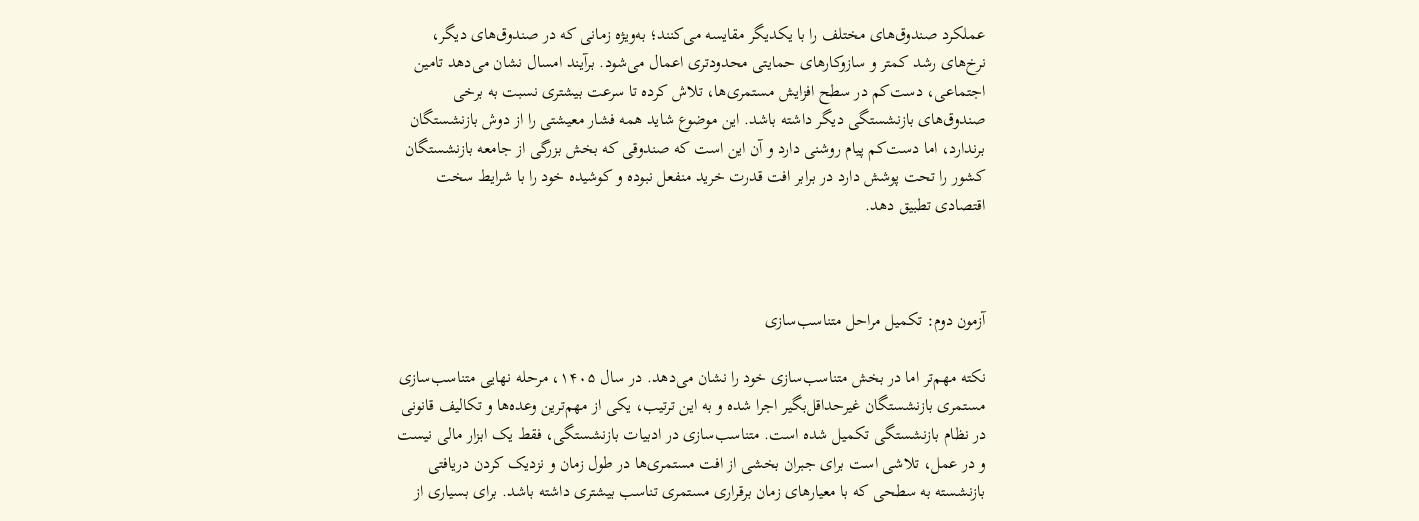عملکرد صندوق‌های مختلف را با یکدیگر مقایسه می‌کنند؛ به‌ویژه زمانی که در صندوق‌های دیگر، نرخ‌های رشد کمتر و سازوکارهای حمایتی محدودتری اعمال می‌شود. برآیند امسال نشان می‌دهد تامین اجتماعی، دست‌کم در سطح افزایش مستمری‌ها، تلاش کرده تا سرعت بیشتری نسبت به برخی صندوق‌های بازنشستگی دیگر داشته باشد. این موضوع شاید همه فشار معیشتی را از دوش بازنشستگان برندارد، اما دست‌کم پیام روشنی دارد و آن این است که صندوقی که بخش بزرگی از جامعه بازنشستگان کشور را تحت پوشش دارد در برابر افت قدرت خرید منفعل نبوده و کوشیده خود را با شرایط سخت اقتصادی تطبیق دهد.



آزمون دوم: تکمیل مراحل متناسب‌سازی

نکته مهم‌تر اما در بخش متناسب‌سازی خود را نشان می‌دهد. در سال ۱۴۰۵، مرحله نهایی متناسب‌سازی مستمری بازنشستگان غیرحداقل‌بگیر اجرا شده و به این ترتیب، یکی از مهم‌ترین وعده‌ها و تکالیف قانونی در نظام بازنشستگی تکمیل شده است. متناسب‌سازی در ادبیات بازنشستگی، فقط یک ابزار مالی نیست و در عمل، تلاشی است برای جبران بخشی از افت مستمری‌ها در طول زمان و نزدیک کردن دریافتی بازنشسته به سطحی که با معیارهای زمان برقراری مستمری تناسب بیشتری داشته باشد. برای بسیاری از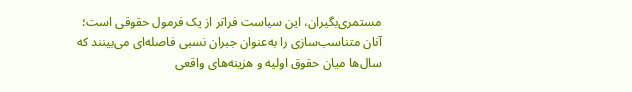مستمری‌بگیران، این سیاست فراتر از یک فرمول حقوقی است؛ آنان متناسب‌سازی را به‌عنوان جبران نسبی فاصله‌ای می‌بینند که سال‌ها میان حقوق اولیه و هزینه‌های واقعی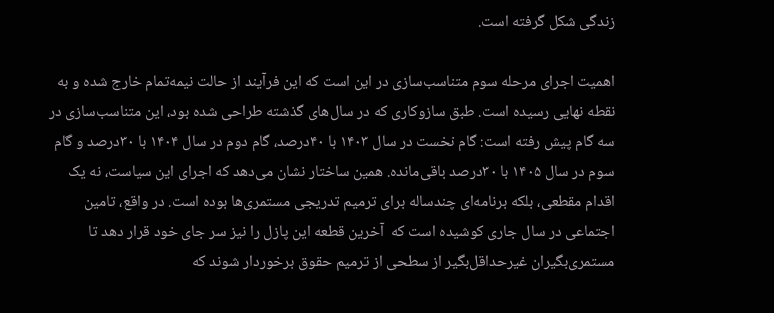زندگی شکل گرفته است.

اهمیت اجرای مرحله سوم متناسب‌سازی در این است که این فرآیند از حالت نیمه‌تمام خارج شده و به نقطه نهایی رسیده است. طبق سازوکاری که در سال‌های گذشته طراحی شده بود، این متناسب‌سازی در سه گام پیش رفته است: گام نخست در سال ۱۴۰۳ با ۴۰درصد، گام دوم در سال ۱۴۰۴ با ۳۰درصد و گام سوم در سال ۱۴۰۵ با ۳۰درصد باقی‌مانده. همین ساختار نشان می‌دهد که اجرای این سیاست، نه یک اقدام مقطعی، بلکه برنامه‌ای چندساله برای ترمیم تدریجی مستمری‌ها بوده است. در واقع، تامین اجتماعی در سال جاری کوشیده است که  آخرین قطعه این پازل را نیز سر جای خود قرار دهد تا مستمری‌بگیران غیرحداقل‌بگیر از سطحی از ترمیم حقوق برخوردار شوند که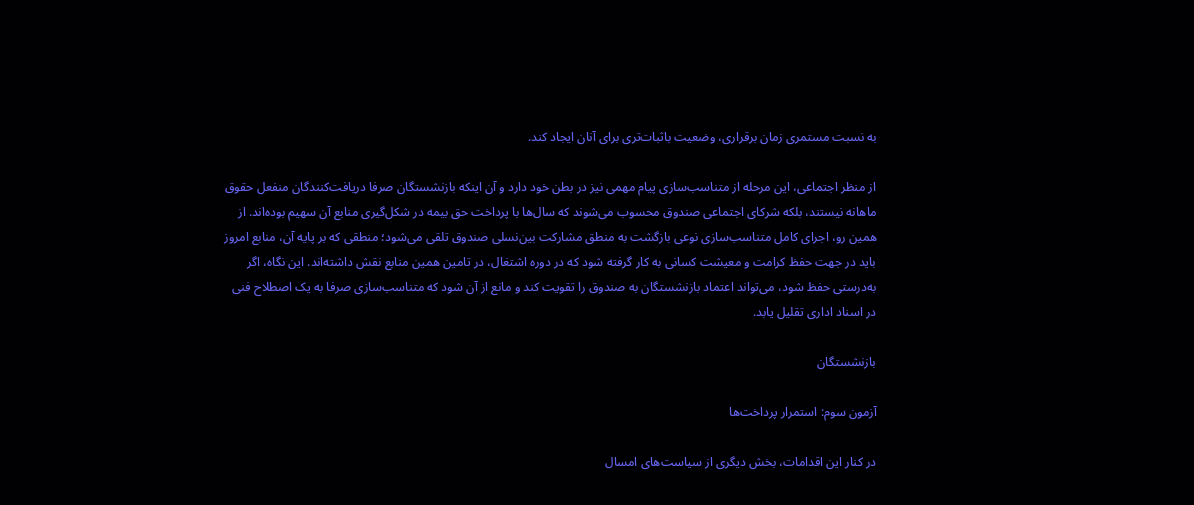به نسبت مستمری زمان برقراری، وضعیت باثبات‌تری برای آنان ایجاد کند.

از منظر اجتماعی، این مرحله از متناسب‌سازی پیام مهمی نیز در بطن خود دارد و آن اینکه بازنشستگان صرفا دریافت‌کنندگان منفعل حقوق ماهانه نیستند، بلکه شرکای اجتماعی صندوق محسوب می‌شوند که سال‌ها با پرداخت حق بیمه در شکل‌گیری منابع آن سهیم بوده‌اند. از همین رو، اجرای کامل متناسب‌سازی نوعی بازگشت به منطق مشارکت بین‌نسلی صندوق تلقی می‌شود؛ منطقی که بر پایه آن، منابع امروز باید در جهت حفظ کرامت و معیشت کسانی به کار گرفته شود که در دوره اشتغال، در تامین همین منابع نقش داشته‌اند. این نگاه، اگر به‌درستی حفظ شود، می‌تواند اعتماد بازنشستگان به صندوق را تقویت کند و مانع از آن شود که متناسب‌سازی صرفا به یک اصطلاح فنی در اسناد اداری تقلیل یابد.

بازنشستگان

آزمون سوم: استمرار پرداخت‌ها

در کنار این اقدامات، بخش دیگری از سیاست‌های امسال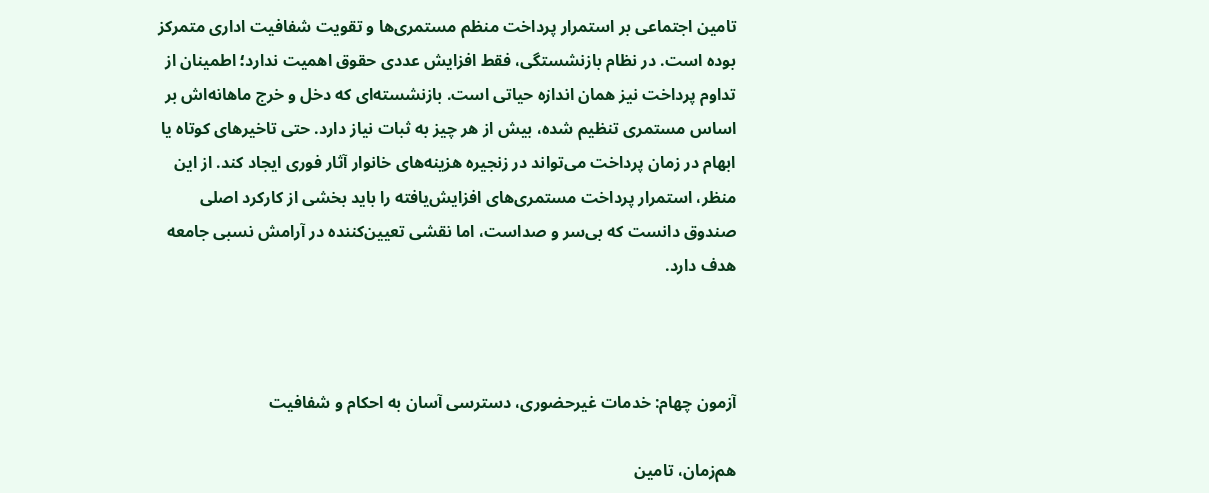تامین اجتماعی بر استمرار پرداخت منظم مستمری‌ها و تقویت شفافیت اداری متمرکز بوده است. در نظام بازنشستگی، فقط افزایش عددی حقوق اهمیت ندارد؛ اطمینان از تداوم پرداخت نیز همان اندازه حیاتی است. بازنشسته‌ای که دخل و خرج ماهانه‌اش بر اساس مستمری تنظیم شده، بیش از هر چیز به ثبات نیاز دارد. حتی تاخیرهای کوتاه یا ابهام در زمان پرداخت می‌تواند در زنجیره هزینه‌های خانوار آثار فوری ایجاد کند. از این منظر، استمرار پرداخت مستمری‌های افزایش‌یافته را باید بخشی از کارکرد اصلی صندوق دانست که بی‌سر و صداست، اما نقشی تعیین‌کننده در آرامش نسبی جامعه هدف دارد.



آزمون چهام: خدمات غیرحضوری، دسترسی آسان به احکام و شفافیت

هم‌زمان، تامین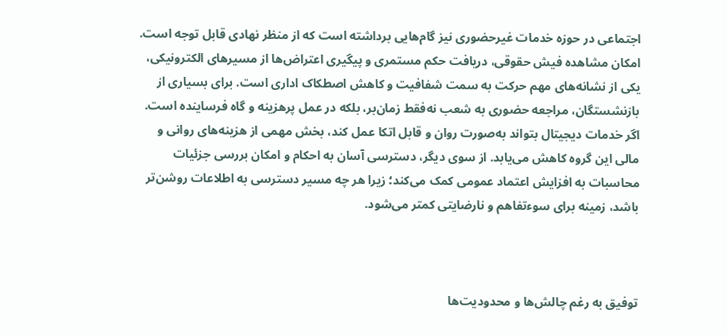اجتماعی در حوزه خدمات غیرحضوری نیز گام‌هایی برداشته است که از منظر نهادی قابل توجه است. امکان مشاهده فیش حقوقی، دریافت حکم مستمری و پیگیری اعتراض‌ها از مسیرهای الکترونیکی، یکی از نشانه‌های مهم حرکت به سمت شفافیت و کاهش اصطکاک اداری است. برای بسیاری از بازنشستگان، مراجعه حضوری به شعب نه‌فقط زمان‌بر، بلکه در عمل پرهزینه و گاه فرساینده است. اگر خدمات دیجیتال بتواند به‌صورت روان و قابل اتکا عمل کند، بخش مهمی از هزینه‌های روانی و مالی این گروه کاهش می‌یابد. از سوی دیگر، دسترسی آسان به احکام و امکان بررسی جزئیات محاسبات به افزایش اعتماد عمومی کمک می‌کند؛ زیرا هر چه مسیر دسترسی به اطلاعات روشن‌تر باشد، زمینه برای سوءتفاهم و نارضایتی کمتر می‌شود.



توفیق به رغم چالش‌ها و محدودیت‌ها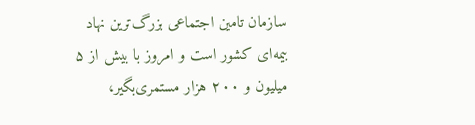سازمان تامین اجتماعی بزرگ‌ترین نهاد بیمه‌ای کشور است و امروز با بیش از ۵ میلیون و ۲۰۰ هزار مستمری‌بگیر،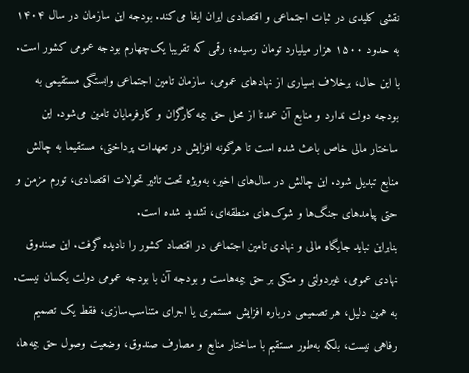نقشی کلیدی در ثبات اجتماعی و اقتصادی ایران ایفا می‌کند. بودجه این سازمان در سال ۱۴۰۴ به حدود ۱۵۰۰ هزار میلیارد تومان رسیده؛ رقمی که تقریبا یک‌چهارم بودجه عمومی کشور است.
با این حال، برخلاف بسیاری از نهادهای عمومی، سازمان تامین اجتماعی وابستگی مستقیمی به بودجه دولت ندارد و منابع آن عمدتا از محل حق بیمه کارگران و کارفرمایان تامین می‌شود. این ساختار مالی خاص باعث شده است تا هرگونه افزایش در تعهدات پرداختی، مستقیما به چالش منابع تبدیل شود. این چالش در سال‌های اخیر، به‌ویژه تحت تاثیر تحولات اقتصادی، تورم مزمن و حتی پیامدهای جنگ‌ها و شوک‌های منطقه‌ای، تشدید شده است.
بنابراین نباید جایگاه مالی و نهادی تامین اجتماعی در اقتصاد کشور را نادیده گرفت. این صندوق نهادی عمومی، غیردولتی و متکی بر حق بیمه‌هاست و بودجه آن با بودجه عمومی دولت یکسان نیست. به همین دلیل، هر تصمیمی درباره افزایش مستمری یا اجرای متناسب‌سازی، فقط یک تصمیم رفاهی نیست، بلکه به‌طور مستقیم با ساختار منابع و مصارف صندوق، وضعیت وصول حق بیمه‌ها،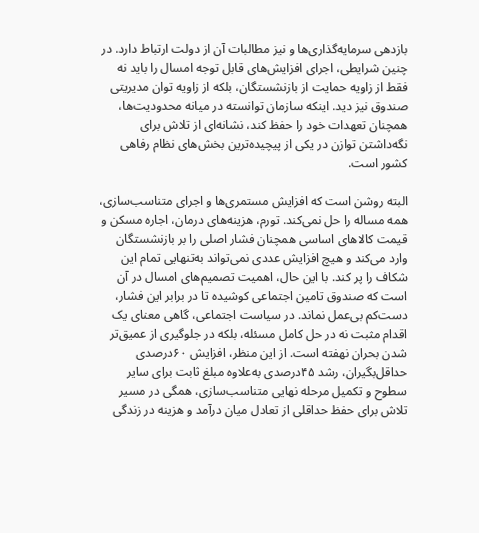بازدهی سرمایه‌گذاری‌ها و نیز مطالبات آن از دولت ارتباط دارد. در چنین شرایطی، اجرای افزایش‌های قابل توجه امسال را باید نه فقط از زاویه حمایت از بازنشستگان، بلکه از زاویه توان مدیریتی صندوق نیز دید. اینکه سازمان توانسته در میانه محدودیت‌ها، همچنان تعهدات خود را حفظ کند، نشانه‌ای از تلاش برای نگه‌داشتن توازن در یکی از پیچیده‌ترین بخش‌های نظام رفاهی کشور است.

البته روشن است که افزایش مستمری‌ها و اجرای متناسب‌سازی، همه مساله را حل نمی‌کند. تورم، هزینه‌های درمان، اجاره مسکن و قیمت کالاهای اساسی همچنان فشار اصلی را بر بازنشستگان وارد می‌کند و هیچ افزایش عددی نمی‌تواند به‌تنهایی تمام این شکاف را پر کند. با این حال، اهمیت تصمیم‌های امسال در آن است که صندوق تامین اجتماعی کوشیده تا در برابر این فشار، دست‌کم بی‌عمل نماند. در سیاست اجتماعی، گاهی معنای یک اقدام مثبت نه در حل کامل مسئله، بلکه در جلوگیری از عمیق‌تر شدن بحران نهفته است. از این منظر، افزایش ۶۰درصدی حداقل‌بگیران، رشد ۴۵درصدی به‌علاوه مبلغ ثابت برای سایر سطوح و تکمیل مرحله نهایی متناسب‌سازی، همگی در مسیر تلاش برای حفظ حداقلی از تعادل میان درآمد و هزینه در زندگی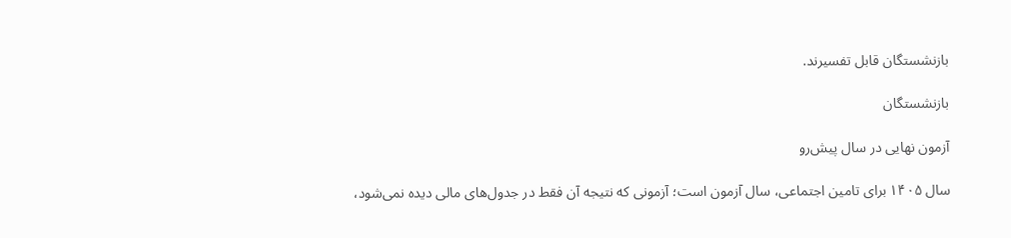بازنشستگان قابل تفسیرند.

بازنشستگان

آزمون نهایی در سال پیش‌رو

سال ۱۴۰۵ برای تامین اجتماعی، سال آزمون است؛ آزمونی که نتیجه آن فقط در جدول‌های مالی دیده نمی‌شود،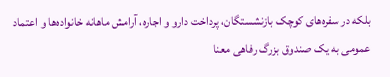بلکه در سفره‌های کوچک بازنشستگان، پرداخت دارو و اجاره، آرامش ماهانه خانواده‌ها و اعتماد عمومی به یک صندوق بزرگ رفاهی معنا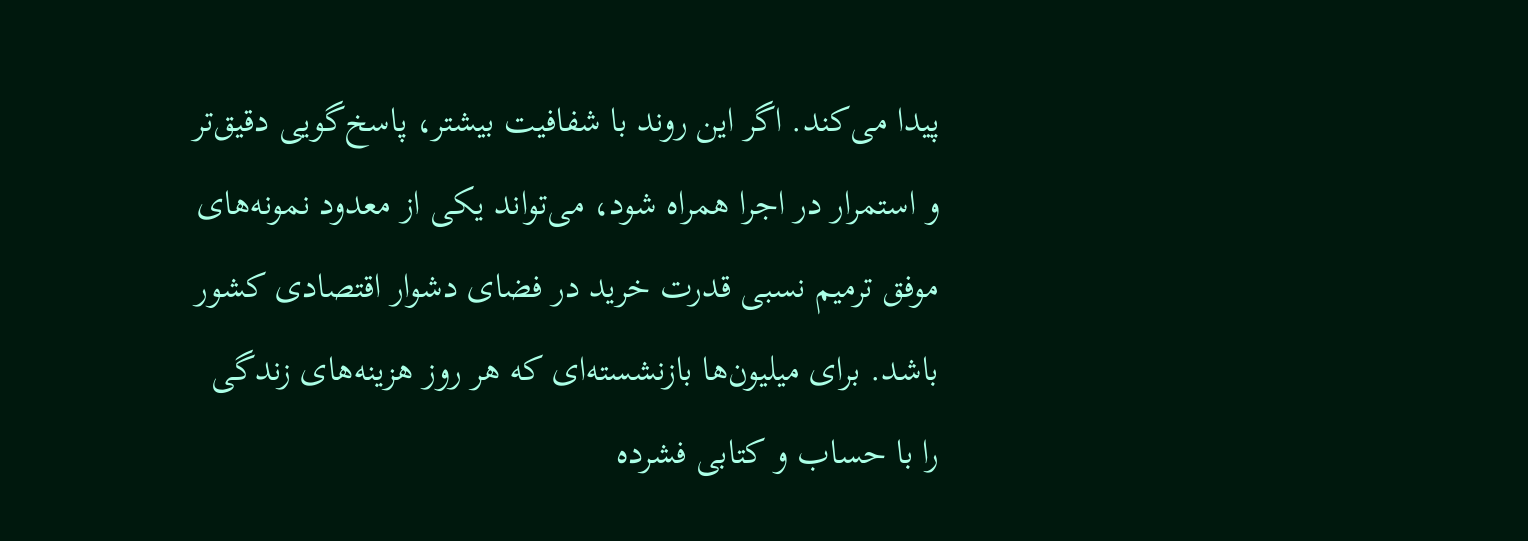پیدا می‌کند. اگر این روند با شفافیت بیشتر، پاسخ‌گویی دقیق‌تر و استمرار در اجرا همراه شود، می‌تواند یکی از معدود نمونه‌های موفق ترمیم نسبی قدرت خرید در فضای دشوار اقتصادی کشور باشد. برای میلیون‌ها بازنشسته‌ای که هر روز هزینه‌های زندگی را با حساب و کتابی فشرده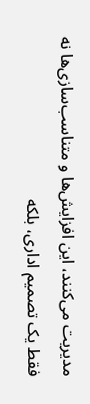مدیریت می‌کنند، این افزایش‌ها و متناسب‌سازی‌ها نه فقط یک تصمیم اداری، بلکه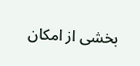بخشی از امکان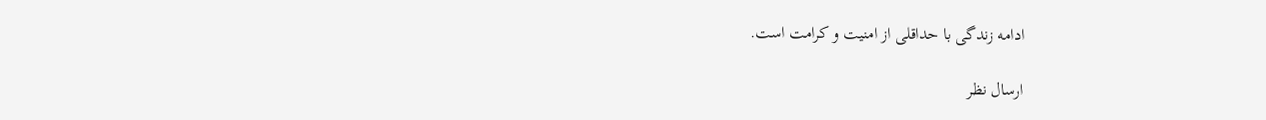ادامه زندگی با حداقلی از امنیت و کرامت است.

ارسال نظر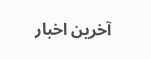آخرین اخبار